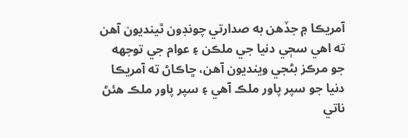آمريڪا ۾ جڏهن به صدارتي چونڊون ٿينديون آهن ته اهي سڄي دنيا جي ملڪن ۽ عوام جي توجهه جو مرڪز بڻجي وينديون آهن، ڇاڪاڻ ته آمريڪا دنيا جو سپر پاور ملڪ آهي ۽ سپر پاور ملڪ هئڻ ناتي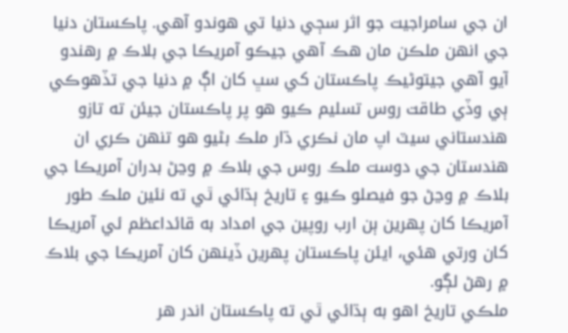ان جي سامراجيت جو اثر سڄي دنيا تي هوندو آهي. پاڪستان دنيا جي انهن ملڪن مان هڪ آهي جيڪو آمريڪا جي بلاڪ ۾ رهندو آيو آهي جيتوڻيڪ پاڪستان کي سڀ کان اڳ ۾ دنيا جي تڏهوڪي ٻي وڏي طاقت روس تسليم ڪيو هو پر پاڪستان جيئن ته تازو هندستاني سيٽ اپ مان نڪري ڌار ملڪ بڻيو هو تنهن ڪري ان هندستان جي دوست ملڪ روس جي بلاڪ ۾ وڃڻ بدران آمريڪا جي بلاڪ ۾ وڃڻ جو فيصلو ڪيو ۽ تاريخ ٻڌائي ٿي ته نئين ملڪ طور آمريڪا کان پهرين ٻن ارب روپين جي امداد به قائداعظم ئي آمريڪا کان ورتي هئي، ايئن پاڪستان پهرين ڏينهن کان آمريڪا جي بلاڪ ۾ رهڻ لڳو.
ملڪي تاريخ اهو به ٻڌائي ٿي ته پاڪستان اندر هر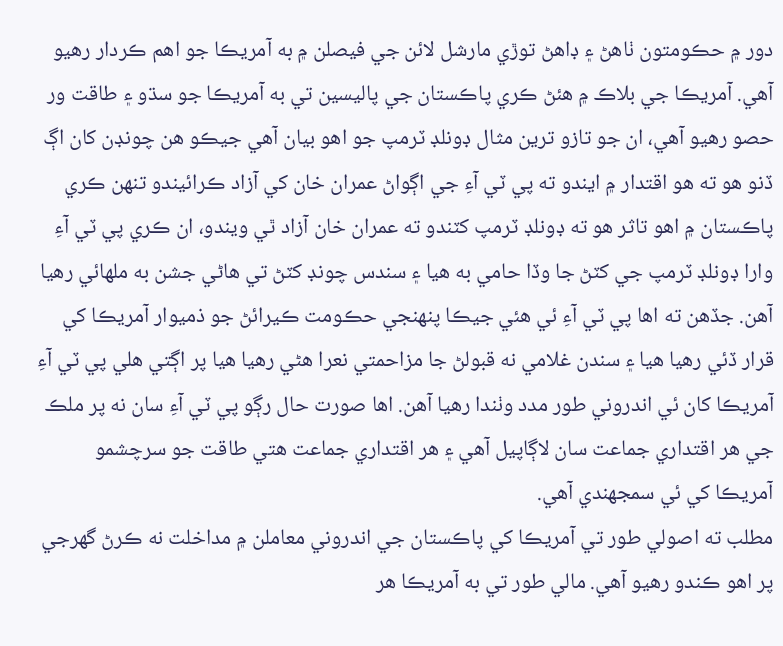دور ۾ حڪومتون ٺاهڻ ۽ ڊاهڻ توڙي مارشل لائن جي فيصلن ۾ به آمريڪا جو اهم ڪردار رهيو آهي. آمريڪا جي بلاڪ ۾ هئڻ ڪري پاڪستان جي پاليسين تي به آمريڪا جو سڌو ۽ طاقت ور حصو رهيو آهي، ان جو تازو ترين مثال ڊونلڊ ٽرمپ جو اهو بيان آهي جيڪو هن چونڊن کان اڳ ڏنو هو ته هو اقتدار ۾ ايندو ته پي ٽي آءِ جي اڳواڻ عمران خان کي آزاد ڪرائيندو تنهن ڪري پاڪستان ۾ اهو تاثر هو ته ڊونلڊ ٽرمپ کٽندو ته عمران خان آزاد ٿي ويندو، ان ڪري پي ٽي آءِ وارا ڊونلڊ ٽرمپ جي کٽڻ جا وڏا حامي به هيا ۽ سندس چونڊ کٽڻ تي هاڻي جشن به ملهائي رهيا آهن. جڏهن ته اها پي ٽي آءِ ئي هئي جيڪا پنهنجي حڪومت ڪيرائڻ جو ذميوار آمريڪا کي قرار ڏئي رهيا هيا ۽ سندن غلامي نه قبولڻ جا مزاحمتي نعرا هڻي رهيا هيا پر اڳتي هلي پي ٽي آءِ آمريڪا کان ئي اندروني طور مدد وٺندا رهيا آهن. اها صورت حال رڳو پي ٽي آءِ سان نه پر ملڪ جي هر اقتداري جماعت سان لاڳاپيل آهي ۽ هر اقتداري جماعت هتي طاقت جو سرچشمو آمريڪا کي ئي سمجهندي آهي.
مطلب ته اصولي طور تي آمريڪا کي پاڪستان جي اندروني معاملن ۾ مداخلت نه ڪرڻ گهرجي پر اهو ڪندو رهيو آهي. مالي طور تي به آمريڪا هر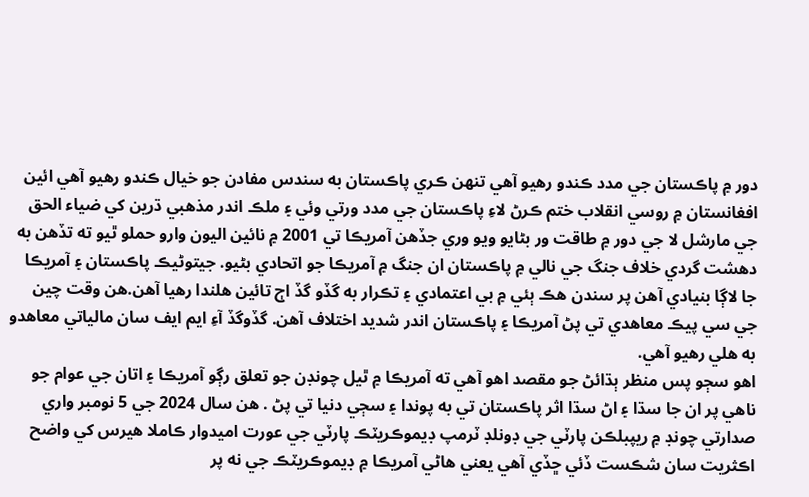دور ۾ پاڪستان جي مدد ڪندو رهيو آهي تنهن ڪري پاڪستان به سندس مفادن جو خيال ڪندو رهيو آهي ائين افغانستان ۾ روسي انقلاب ختم ڪرڻ لاءِ پاڪستان جي مدد ورتي وئي ۽ ملڪ اندر مذهبي ڌرين کي ضياء الحق جي مارشل لا جي دور ۾ طاقت ور بڻايو ويو وري جڏهن آمريڪا تي 2001 ۾ نائين اليون وارو حملو ٿيو ته تڏهن به دهشت گردي خلاف جنگ جي نالي ۾ پاڪستان ان جنگ ۾ آمريڪا جو اتحادي بڻيو. جيتوڻيڪ پاڪستان ۽ آمريڪا جا لاڳا بنيادي آهن پر سندن هڪ ٻئي ۾ بي اعتمادي ۽ تڪرار به گڏو گڏ اڄ تائين هلندا رهيا آهن.هن وقت چين جي سي پيڪ معاهدي تي پڻ آمريڪا ۽ پاڪستان اندر شديد اختلاف آهن. گڏوگڏ آءِ ايم ايف سان مالياتي معاهدو به هلي رهيو آهي.
اهو سڄو پس منظر ٻڌائڻ جو مقصد اهو آهي ته آمريڪا ۾ ٿيل چونڊن جو تعلق رڳو آمريڪا ۽ اتان جي عوام جو ناهي پر ان جا سڌا ۽ اڻ سڌا اثر پاڪستان تي به پوندا ۽ سڄي دنيا تي پڻ . هن سال 2024 جي 5 نومبر واري صدارتي چونڊ ۾ ريپبلڪن پارٽي جي ڊونلڊ ٽرمپ ڊيموڪريٽڪ پارٽي جي عورت اميدوار ڪاملا هيرس کي واضح اڪثريت سان شڪست ڏئي ڇڏي آهي يعني هاڻي آمريڪا ۾ ڊيموڪريٽڪ جي نه پر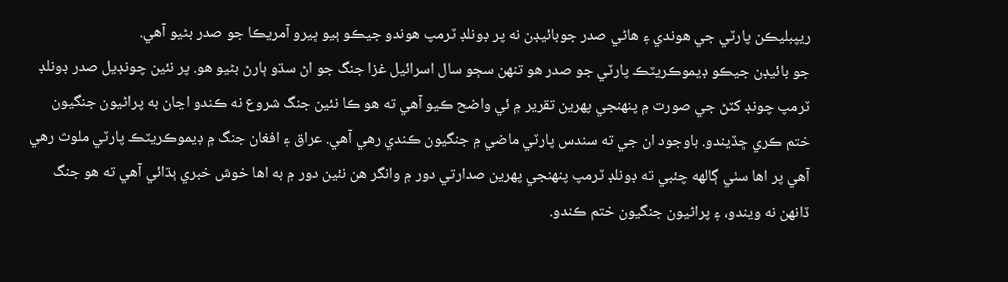ريپبليڪن پارٽي جي هوندي ۽ هاڻي صدر جوبائيڊن نه پر ڊونلڊ ٽرمپ هوندو جيڪو ٻيو ڀيرو آمريڪا جو صدر بڻيو آهي.
جو بائيڊن جيڪو ڊيموڪريٽڪ پارٽي جو صدر هو تنهن سڄو سال اسرائيل غزا جنگ جو اڻ سڌو ٻارڻ بڻيو هو. پر نئين چونڊيل صدر ڊونلڊ ٽرمپ چونڊ کٽڻ جي صورت ۾ پنهنجي پهرين تقرير ۾ ئي واضح ڪيو آهي ته هو ڪا نئين جنگ شروع نه ڪندو اڃان به پراڻيون جنگيون ختم ڪري ڇڏيندو. باوجود ان جي ته سندس پارٽي ماضي ۾ جنگيون ڪندي رهي آهي. عراق ۽ افغان جنگ ۾ ڊيموڪريٽڪ پارٽي ملوث رهي آهي پر اها سٺي ڳالهه چئبي ته ڊونلڊ ٽرمپ پنهنجي پهرين صدارتي دور ۾ وانگر هن نئين دور ۾ به اها خوش خبري ٻڌائي آهي ته هو جنگ ڏانهن نه ويندو، ۽ پراڻيون جنگيون ختم ڪندو.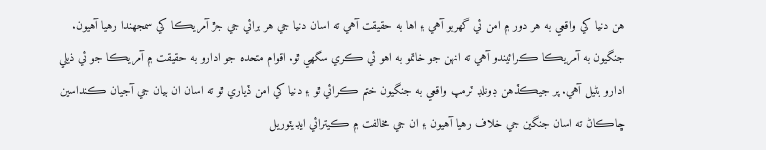هن دنيا کي واقعي به هر دور ۾ امن ئي گهربو آهي ۽ اها به حقيقت آهي ته اسان دنيا جي هر برائي جي جڙ آمريڪا کي سمجهندا رهيا آهيون. جنگيون به آمريڪا ڪرائيندو آهي ته انهن جو خاتمو به اهو ئي ڪري سگهي ٿو. اقوام متحده جو ادارو به حقيقت ۾ آمريڪا جو ئي ذيلي ادارو بڻيل آهي. پر جيڪڏهن ڊونلڊ ٽرمپ واقعي به جنگيون ختم ڪرائي ٿو ۽ دنيا کي امن ڏياري ٿو ته اسان ان بيان جي آجيان ڪنداسين ڇاڪاڻ ته اسان جنگين جي خلاف رهيا آهيون ۽ ان جي مخالفت ۾ ڪيترائي ايڊيٽوريل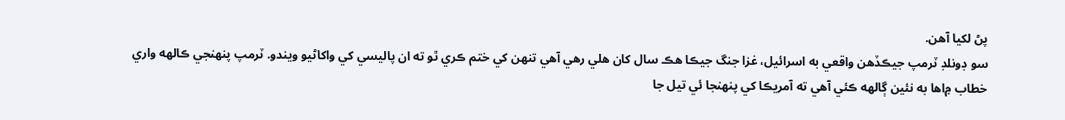پڻ لکيا آهن.
سو ڊونلڊ ٽرمپ جيڪڏهن واقعي به اسرائيل، غزا جنگ جيڪا هڪ سال کان هلي رهي آهي تنهن کي ختم ڪري ٿو ته ان پاليسي کي واکاڻيو ويندو. ٽرمپ پنهنجي ڪالهه واري خطاب ۾اها به نئين ڳالهه ڪئي آهي ته آمريڪا کي پنهنجا ئي تيل جا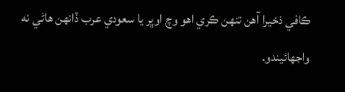ڪافي ذخيرا آهن تنهن ڪري اهو وچ اوڀر يا سعودي عرب ڏانهن هاڻي نه واجهائيندو.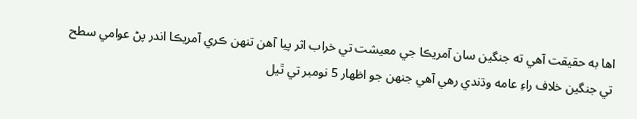اها به حقيقت آهي ته جنگين سان آمريڪا جي معيشت تي خراب اثر پيا آهن تنهن ڪري آمريڪا اندر پڻ عوامي سطح تي جنگين خلاف راءِ عامه وڌندي رهي آهي جنهن جو اظهار 5 نومبر تي ٿيل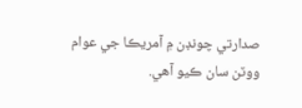صدارتي چونڊن ۾ آمريڪا جي عوام ووٽن سان ڪيو آهي.